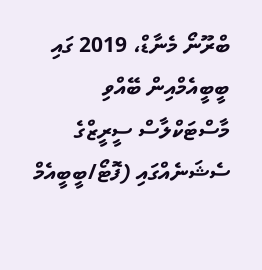ބްރޫނޯ މެނާޑް، 2019 ގައި ބީބީއެމްއިން ބޭއްވި މާސްޓަކްލާސް ސީރީޒްގެ ސެޝަނެއްގައި (ފޮޓޯ/ބީބީއެމް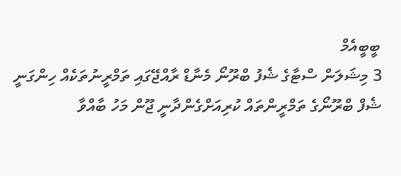ބީބީއެމް
3 މިޝަލަން ސްޓާގެ ޝެފު ބްރޫނޯ މެނާޑް ރާއްޖޭގައި ތަމްރީނުތަކެއް ހިންގަނީ
ޝެފް ބްރޫނޯގެ ތަމްރީންތައް ކުރިއަށްގެންދާނީ ޖޫން މަހު ބާއްވާ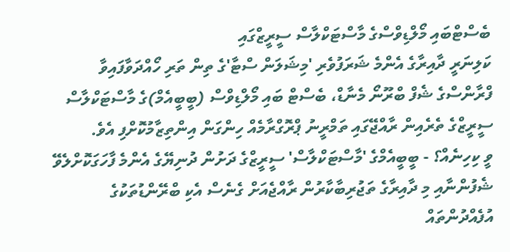ބެސްޓްބައި މޯލްޑިވްސްގެ މާސްޓަކްލާސް ސީރީޒްގައި
ކަލިނަރީ ދާއިރާގެ އެންމެ ޝަރަފުވެރި 'މިޝަލަން ސްޓާ'ގެ ތިން ތަރި ހޯއްދަވާފައިވާ ފްރާންސްގެ ޝެފް ބްރޫނޯ މެނާޑް، ބެސްޓް ބައި މޯލްޑިވްސް (ބީބީއެމް)ގެ މާސްޓަކްލާސް ސީރީޒްގެ ތެރެއިން ރާއްޖޭގައި ތަމްރީނު ޕްރޮގްރާމެއް ހިންގަން އިންތިޒާމުކޮށްފި އެވެ.
ވީ ކިހިނެއް؟ - ބީބީއެމްގެ 'މާސްޓަކްލާސް' ސީރީޒްގެ ދަށުން ދުނިޔޭގެ އެންމެ ފާހަގަކޮށްލެވޭ ޝެފުންނާއި މި ދާއިރާގެ ތަޖުރިބާކާރުން ރާއްޖެއަށް ގެނެސް އެކި ބްރޭންޑުތަކުގެ އުފެއްދުންތައް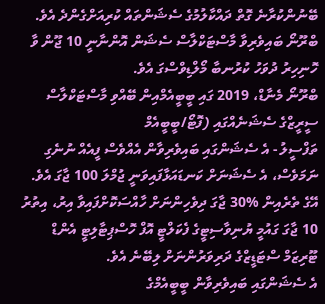ބޭނުންކުރާނެ ގޮތް ދައްކާލުމުގެ ސެޝަންތައް ކުރިއަށްގެންދެ އެވެ.
ބްރޫނޯ ބައިވެރިވާ މާސްޓަކްލާސް ސެޝަން އޮންނާނީ 10 ޖޫން ވާ ހޮނިހިރު ދުވަހު ކުރުނބާ މޯލްޑިވްސްގަ އެވެ.
ބްރޫނޯ މެނާޑް، 2019 ގައި ބީބީއެމްއިން ބޭއްވި މާސްޓަކްލާސް ސީރީޒްގެ ސެޝަނެއްގައި (ފޮޓޯ/ބީބީއެމް
ތަފްސީލު - އެ ސެޝަންގައި ބައިވެރިވާން އެއްވެސް ފީއެއް ނުނެގި ނަމަވެސް، އެ ސެޝަނަށް ކަނޑައަޅާފައިވަނީ ޖުމްލަ 100 ޖާގަ އެވެ. އޭގެ ތެރެއިން %30 ޖާގަ ދިވެހިންނަށް ހާއްސަކޮށްފައިވާ އިރު، އިތުރު 10 ޖާގަ ގައުމީ ޔުނިވާސިޓީގެ ފެކަލްޓީ އޮފް ހޮސްޕިޓާލިޓީ އެންޑް ޓޫރިޒަމް ސްޓަޑީޒްގެ ދަރިވަރުންނަށް ލިބޭނެ އެވެ.
އެ ސެޝަންގައި ބައިވެރިވާން ބީބީއެމްގެ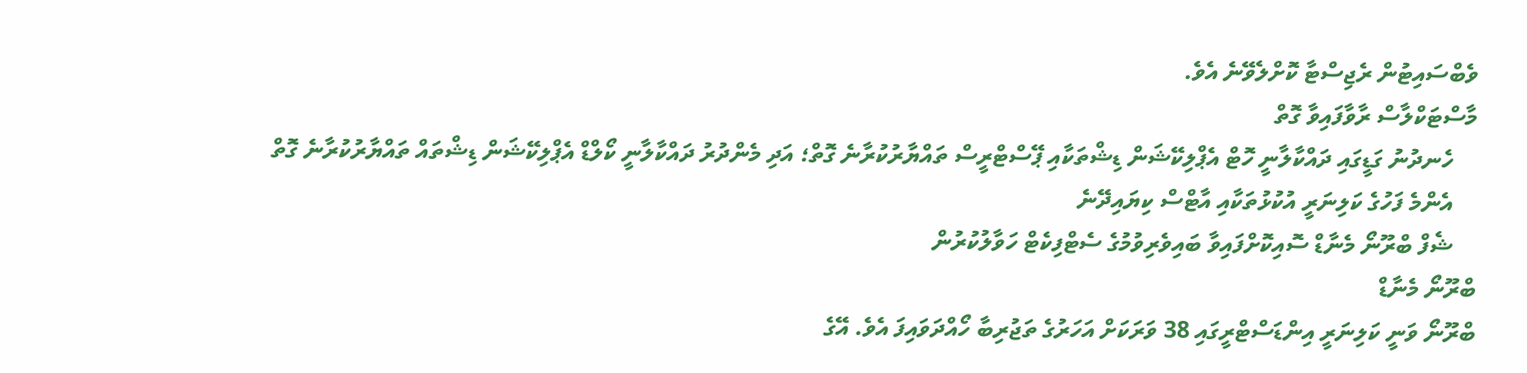ވެބްސައިޓުން ރެޖިސްޓާ ކޮށްލެވޭނެ އެވެ.
މާސްޓަކްލާސް ރާވާފައިވާ ގޮތް
    ހެނދުނު ގަޑީގައި ދައްކާލާނީ ހޮޓް އެޕްލިކޭޝަން ޑިޝްތަކާއި ޕޭސްޓްރީސް ތައްޔާރުކުރާނެ ގޮތް؛ އަދި މެންދުރު ދައްކާލާނީ ކޯލްޑް އެޕްލިކޭޝަން ޑިޝްތައް ތައްޔާރުކުރާނެ ގޮތް
    އެންމެ ފަހުގެ ކަލިނަރީ އުކުޅުތަކާއި އާޓްސް ކިޔައިދޭނެ
    ޝެފް ބްރޫނޯ މެނާޑް ސޮއިކޮށްފައިވާ ބައިވެރިވުމުގެ ސެޓްފިކެޓް ހަވާލުކުރުން
ބްރޫނޯ މެނާޑް
ބްރޫނޯ ވަނީ ކަލިނަރީ އިންޑަސްޓްރީގައި 38 ވަރަކަށް އަހަރުގެ ތަޖުރިބާ ހޯއްދަވައިފަ އެވެ. އޭގެ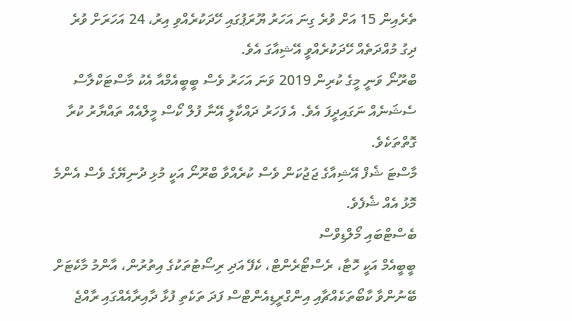ތެރެއިން 15 އަށް ވުރެ ގިނަ އަހަރު ޔޫރަޕުގައި ހޭދަކުރެއްވި އިރު، 24 އަހަރަށް ވުރެ ދިގު މުއްދަތެއް ހޭދަކުރެއްވީ އޭޝިއާގަ އެވެ.
ބްރޫނޯ ވަނީ މީގެ ކުރިން 2019 ވަނަ އަހަރު ވެސް ބީބީއެމްއާ އެކު މާސްޓަކްލާސް ސެޝަނެއް ނަގައިދީފަ އެވެ. އެ ފަހަރު ދައްކާލީ އޭނާ ފުލް ކޯސް މީލްއެއް ތައްޔާރު ކުރާ ގޮތްތަކެވެ.
މާސްޓަ ޝެފް އޭޝިއާގެ ޖަޖުކަން ވެސް ކުރެއްވާ ބްރޫނޯ އަކީ މުޅި ދުނިޔޭގެ ވެސް އެންމެ މޮޅު އެއް ޝެފެވެ.
ބެސްޓްބައި މޯލްޑިވްސް
ބީބީއެމް އަކީ ހޮޓާ، ރެސްޓޯރެންޓް، ކެފޭ އަދި ރިސޯޓުތަކުގެ އިތުރުން، އާންމު މާކެޓަށް ބޭނުންވާ ކާބޯތަކެއްޗާއި އިންގްރީޑިއެންޓްސް ފަދަ ތަކެތި ފުޅާ ދާއިރާއެއްގައި ރާއްޖެ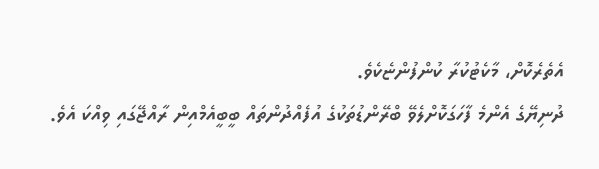އެތެރެކޮށް، މާކެޓުކުރާ ކުންފުންޏެކެވެ.
ދުނިޔޭގެ އެންމެ ފާހަގަކޮށްލެވޭ ބްރޭންޑުތަކުގެ އުފެއްދުންތައް ބީބީއެމްއިން ރާއްޖޭގައި ވިއްކަ އެވެ.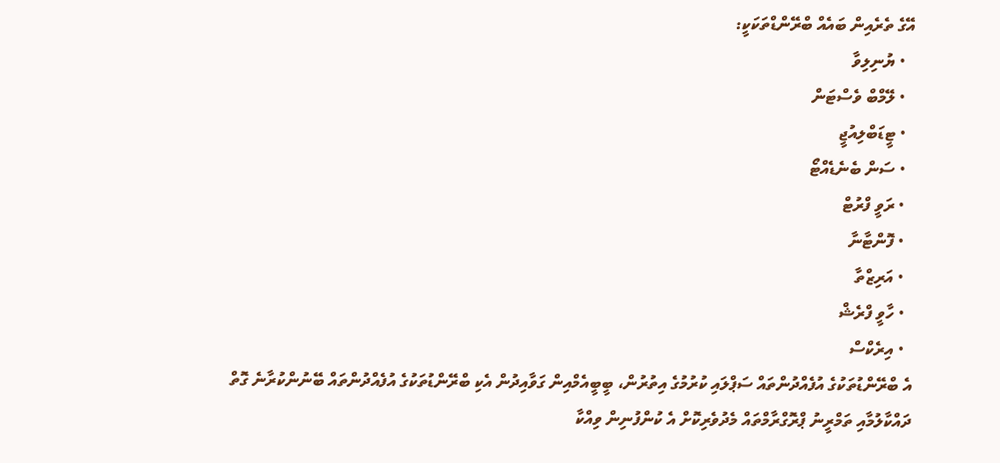އޭގެ ތެރެއިން ބައެއް ބްރޭންޑްތަކަކީ:
  • ޔުނިލިވާ
  • ލޭމްބް ވެސްޓަން
  • ޓީޑަބްލިއުޖީ
  • ސަން ބެނެޑެއްޓޯ
  • ރަވީ ފްރުޓް
  • ފޮންޓާނާ
  • އަރިޒްތާ
  • ހާވީ ފްރެޝް
  • އިރެކްސް
އެ ބްރޭންޑުތަކުގެ އުފެއްދުންތައް ސަޕްލައި ކުރުމުގެ އިތުރުން، ބީބީއެމްއިން ގަވާއިދުން އެކި ބްރޭންޑުތަކުގެ އުފެއްދުންތައް ބޭނުންކުރާނެ ގޮތް ދައްކާލުމާއި ތަމްރީނު ޕްރޮގްރާމްތައް މެދުވެރިކޮށް އެ ކުންފުނިން ވިއްކާ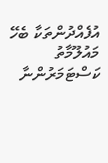އުފެއްދުންތަކާ ބެހޭ މައުލޫމާތު ކަސްޓަމަރުންނާ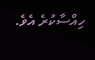ހިއްސާކުރެ އެވެ.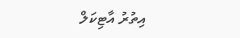އިތުރު އާޓިކަލް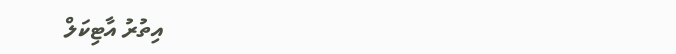އިތުރު އާޓިކަލް